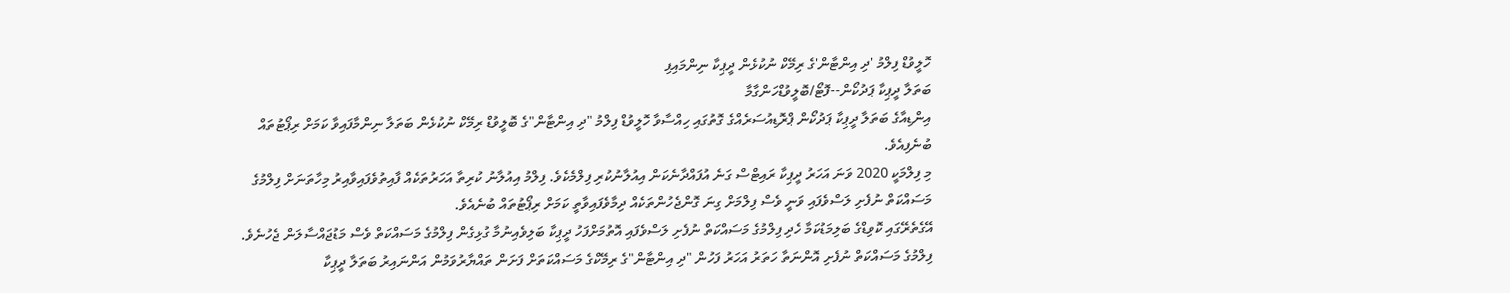ހޮލީވުޑް ފިލްމު 'ދި އިންޓާން'ގެ ރިމޭކް ނުކުޅެން ދީޕިކާ ނިންމައިފި
ބަތަލާ ދީޕިކާ ޕަދުކޯން--ފޮޓޯ/ބޮލީވުޑްހަންގާމާ
އިންޑިއާގެ ބަތަލާ ދީޕިކާ ޕަދުކޯން ޕްރޮޑިއުސަރެއްގެ ގޮތުގައި ހިއްސާވާ ހޮލީވުޑް ފިލްމު "ދި އިންޓާން"ގެ ބޮލީވުޑް ރިމޭކް ނުކުޅެން ބަތަލާ ނިންމާފައިވާ ކަމަށް ރިޕޯޓުތައް ބުނެފިއެވެ.
މި ފިލްމަކީ 2020 ވަނަ އަހަރު ދީޕިކާ ރައިޓްސް ގަނެ އުފައްދާނެކަން އިއުލާނުކުރި ފިލްމެކެވެ. ފިލްމު އިއުލާނު ކުރިތާ އަހަރުތަކެއް ފާއިތުވެފައިވާއިރު މިހާތަނަށް ފިލްމުގެ މަސައްކަތް ނުފެށި ލަސްވެފައި ވަނީ ވެސް ފިލްމަށް ގިނަ ގޮންޖެހުންތަކެއް ދިމާވެފައިވާތީ ކަމަށް ރިޕޯޓުތައް ބުނެއެވެ.
އޭގެތެރޭގައި ކޮވިޑްގެ ބަލިމަޑުކަމާ ހެދި ފިލްމުގެ މަސައްކަތް ނުފެށި ލަސްވެފައި އޮތުމަށްފަހު ދީޕިކާ ބަލިވެއިނުމާ ގުޅިގެން ފިލްމުގެ މަސައްކަތް ވެސް މަޑުޖައްސާލަން ޖެހުނެވެ.
ފިލްމުގެ މަސައްކަތް ނުފެށި އޮންނަތާ ހަތަރު އަހަރު ފަހުން "ދި އިންޓާން"ގެ ރިމޭކްގެ މަސައްކަތަށް ފަށަން ތައްޔާރުވަމުން އަންނައިރު ބަތަލާ ދީޕިކާ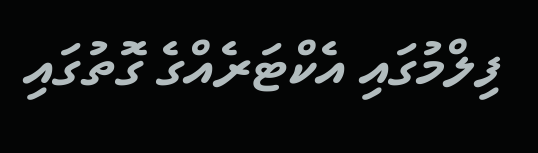ފިލްމުގައި އެކްޓަރެއްގެ ގޮތުގައި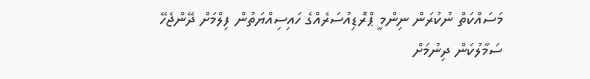މަސައްކަތް ނުކުރަން ނިންމީ ޕްރޮޑިއުސަރެއްގެ ހައިސިއްޔަތުން ފިލްމަށް ދޭންޖެހޭ ސަމާލުކަން ދިނުމަށް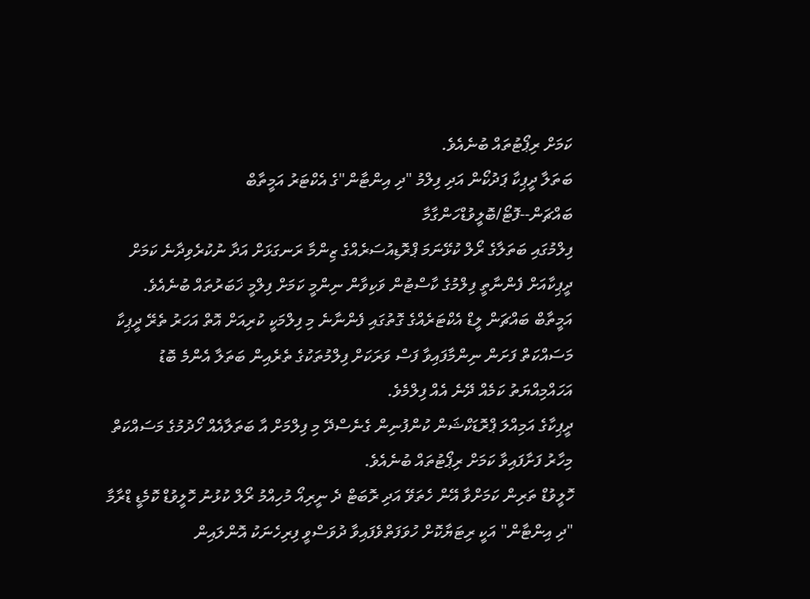ކަމަށް ރިޕޯޓުތައް ބުނެއެވެ.
ބަތަލާ ދީޕިކާ ޕަދުކޯން އަދި ފިލްމު "ދި އިންޓާން"ގެ އެކްޓަރު އަމީތާބް ބައްޗަން--ފޮޓޯ/ބޮލީވުޑްހަންގާމާ
ފިލްމުގައި ބަތަލާގެ ރޯލް ކުޅޭނަމަ ޕްރޮޑިއުސަރެއްގެ ޒިންމާ ރަނގަޅަށް އަދާ ނުކުރެވިދާނެ ކަމަށް ދީޕިކާއަށް ފެންނާތީ ފިލްމުގެ ކާސްޓުން ވަކިވާން ނިންމީ ކަމަށް ފިލްމީ ޚަބަރުތައް ބުނެއެވެ.
އަމީތާބް ބައްޗަން ލީޑް އެކްޓަރެއްގެ ގޮތުގައި ފެންނާނެ މި ފިލްމަކީ ކުރިއަށް އޮތް އަހަރު ތެރޭ ދީޕިކާ މަސައްކަތް ފަށަން ނިންމާފައިވާ ފަސް ވަރަކަށް ފިލްމުތަކުގެ ތެރެއިން ބަތަލާ އެންމެ ބޮޑު އަހައްމިއްޔަތު ކަމެއް ދޭނެ އެއް ފިލްމެވެ.
ދީޕިކާގެ އަމިއްލަ ޕްރޮޑަކްޝަން ކުންފުނިން ގެނެސްދޭ މި ފިލްމަށް އާ ބަތަލާއެއް ހޯދުމުގެ މަސައްކަތް މިހާރު ފަށާފައިވާ ކަމަށް ރިޕޯޓުތައް ބުނެއެވެ.
ހޮލީވުޑް ތަރިން ކަމަށްވާ އޭން ހެތަވޭ އަދި ރޮބަޓް ދެ ނީރިއޯ މުހިއްމު ރޯލް ކުޅުނު ހޮލީވުޑް ކޮމެޑީ ޑްރާމާ "ދި އިންޓާން" އަކީ ރިޓަޔާކޮށް ހުވަފަތްވެފައިވާ ދުވަސްވީ ފިރިހެނަކު އޮންލައިން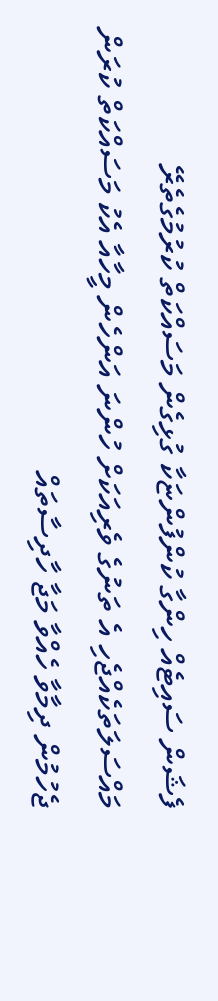ފެޝަން ސައިޓެއް ހިންގާ ކުންފުންޏަކާ ގުޅިގެން މަސައްކަތް ކުރުމުގެތެރޭ މައްސަލަތަކެއްޖެހި އެ ތަނުގެ ވެރިއަކަށް ހުންނަ އަންހެން މީހާއާ އެކު މަސައްކަތް ކުރަން ޖެހުމުން ދިމާވާ ހެއްވާ މަޖާ ހާދިސާތައް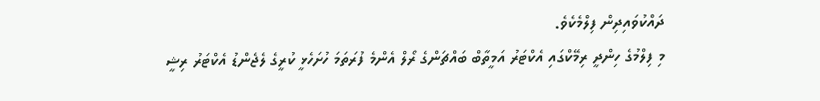ދައްކުވައިދިން ފިލްމެކެވެ.
މި ފިލްމުގެ ހިންދީ ރިމޭކްގައި އެކްޓަރު އަމީތާބް ބައްޗަންގެ ރޯލް އެންމެ ފުރަތަމަ ހުށަހެޅީ ކުރީގެ ލެޖެންޑު އެކްޓަރު ރިޝީ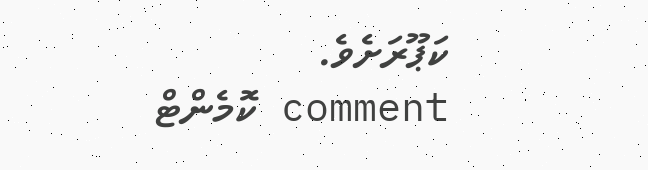ކަޕޫރަށެވެ.
comment ކޮމެންޓް